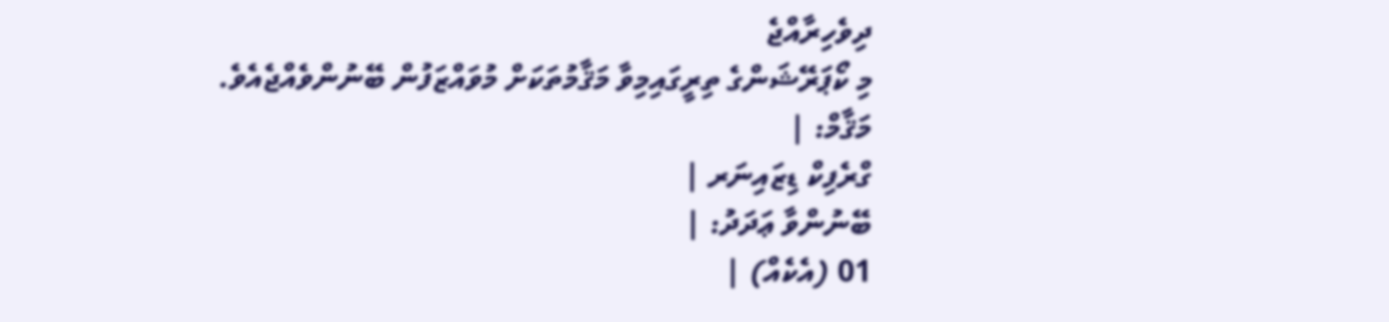ދިވެހިރާއްޖެ
މި ކޯޕަރޭޝަންގެ ތިރީގައިމިވާ މަޤާމުތަކަށް މުވައްޒަފުން ބޭނުންވެއްޖެއެވެ.
މަޤާމް: |
ގްރެފިކް ޑިޒައިނަރ |
ބޭނުންވާ ޢަދަދު: |
01 (އެކެއް) |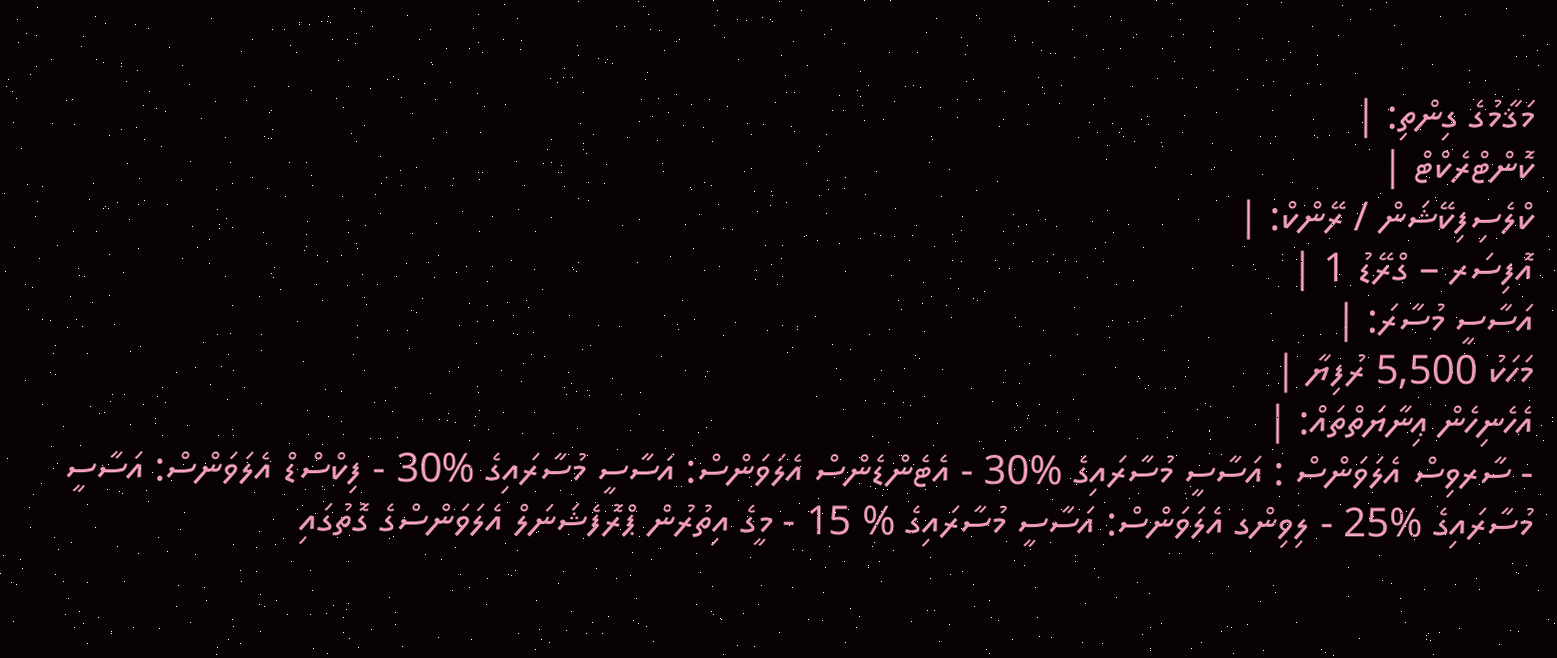މަޤާމުގެ ގިންތި: |
ކޮންޓްރެކްޓް |
ކްލެސިފިކޭޝަން / ރޭންކް: |
އޮފިސަރ – ގްރޭޑު 1 |
އަސާސީ މުސާރަ: |
މަހަކު 5,500 ރުފިޔާ |
އެހެނިހެން ޢިނާޔަތްތައް: |
- ސާރވިސް އެލަވަންސް : އަސާސީ މުސާރައިގެ %30 - އެޓެންޑެންސް އެލަވަންސް: އަސާސީ މުސާރައިގެ %30 - ފިކްސްޑް އެލަވަންސް: އަސާސީ މުސާރައިގެ %25 - ލިވިންގ އެލަވަންސް: އަސާސީ މުސާރައިގެ % 15 - މީގެ އިތުރުން ޕްރޮފެޝަނަލް އެލަވަންސްގެ ގޮތުގައި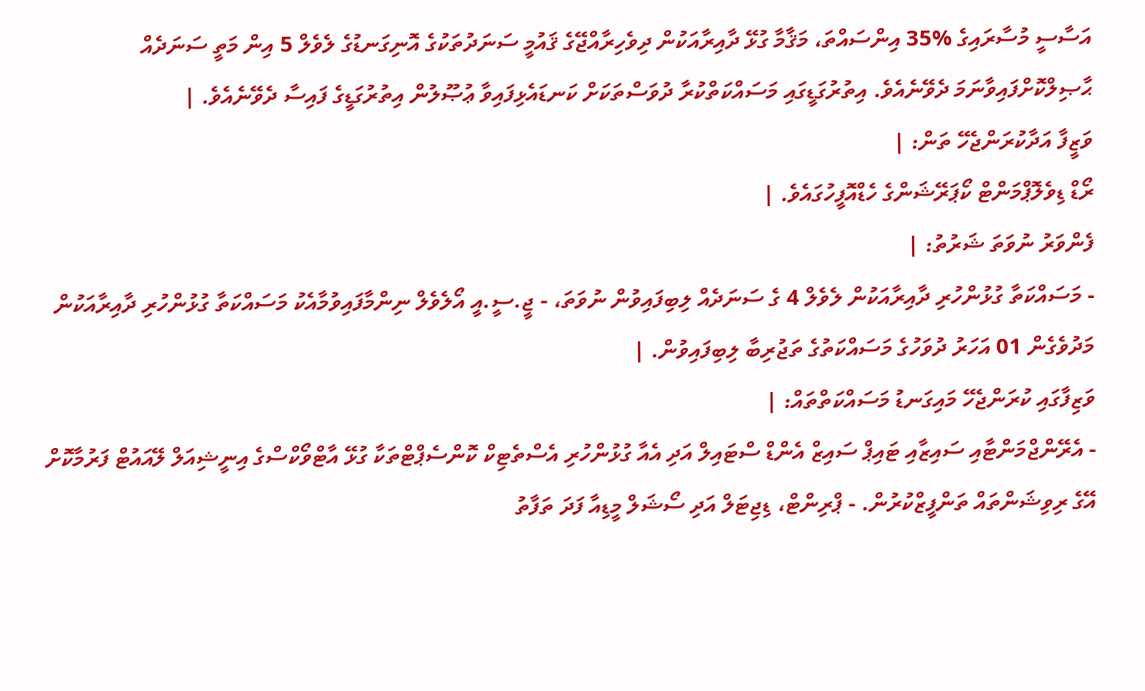އަސާސީ މުސާރައިގެ %35 އިންސައްތަ، މަޤާމާ ގުޅޭ ދާއިރާއަކުން ދިވެހިރާއްޖޭގެ ޤައުމީ ސަނަދުތަކުގެ އޮނިގަނޑުގެ ލެވެލް 5 އިން މަތީ ސަނަދެއް ޙާޞިލްކޮށްފައިވާނަމަ ދެވޭނެއެވެ. އިތުރުގަޑީގައި މަސައްކަތްކުރާ ދުވަސްތަކަށް ކަނޑައެޅިފައިވާ ޢުޞޫލުން އިތުރުގަޑީގެ ފައިސާ ދެވޭނެއެވެ. |
ވަޒީފާ އަދާކުރަންޖެހޭ ތަން: |
ރޯޑް ޑިވެލޮޕްމަންޓް ކޯޕަރޭޝަންގެ ހެޑްއޮފީހުގައެވެ. |
ފެންވަރު ނުވަތަ ޝަރުތު: |
- މަސައްކަތާ ގުޅުންހުރި ދާއިރާއަކުން ލެވެލް 4 ގެ ސަނަދެއް ލިބިފައިވުން ނުވަތަ، - ޖީ.ސީ.އީ އޯލެވެލް ނިންމާފައިވުމާއެކު މަސައްކަތާ ގުޅުންހުރި ދާއިރާއަކުން މަދުވެގެން 01 އަހަރު ދުވަހުގެ މަސައްކަތުގެ ތަޖުރިބާ ލިބިފައިވުން. |
ވަޒިފާގައި ކުރަންޖެހޭ މައިގަނޑު މަސައްކަތްތައް: |
- އެރޭންޖްމަންޓާއި ސައިޒާއި ޓައިޕް ސައިޒް އެންޑް ސްޓައިލް އަދި އެއާ ގުޅުންހުރި އެސްތެޓިކް ކޮންސެޕްޓްތަކާ ގުޅޭ އާޓްވޯކްސްގެ އިނީޝިއަލް ލޭއައުޓް ފަރުމާކޮށް އޭގެ ރިވިޝަންތައް ތަންފީޒްކުރުން. - ޕްރިންޓް، ޑިޖިޓަލް އަދި ސޯޝަލް މީޑިއާ ފަދަ ތަފާތު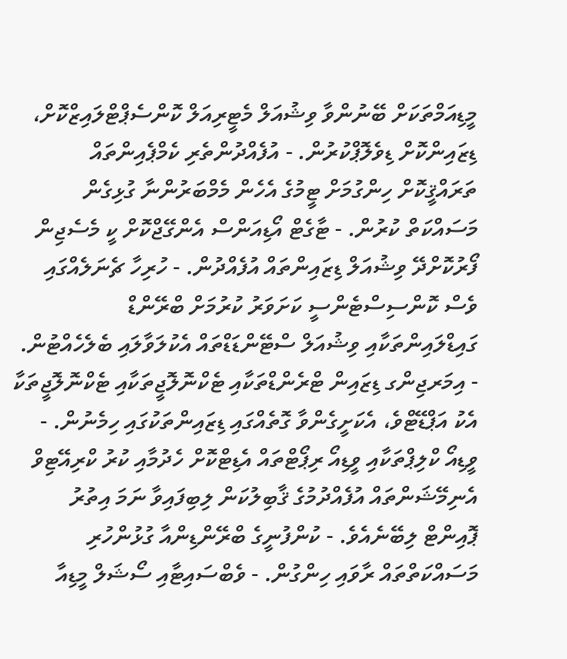މީޑިއަމްތަކަށް ބޭނުންވާ ވިޝުއަލް މެޓީރިއަލް ކޮންސެޕްޓްލައިޒްކޮށް، ޑިޒައިންކޮށް ޑިވެލޮޕްކުރުން. - އުފެއްދުންތެރި ކެމްޕެއިންތައް ތަރައްޤީކޮށް ހިންގުމަށް ޓީމުގެ އެހެން މެމްބަރުންނާ ގުޅިގެން މަސައްކަތް ކުރުން. - ޓާގެޓް އޯޑިއަންސް އެންގޭޖްކޮށް ކީ މެސެޖިން ފޯރުކޮށްދޭ ވިޝުއަލް ޑިޒައިންތައް އުފެއްދުން. - ހުރިހާ ޗެނަލެއްގައި ވެސް ކޮންސިސްޓެންސީ ކަށަވަރު ކުރުމަށް ބްރޭންޑް ގައިޑްލައިންތަކާއި ވިޝުއަލް ސްޓޭންޑަޑްތައް އެކުލަވާލައި ބެލެހެއްޓުން. - އިމަރޖިންގ ޑިޒައިން ޓްރެންޑްތަކާއި ޓެކްނޮލޮޖީތަކާއި ޓެކްނޮލޮޖީތަކާ އެކު އަޕްޑޭޓްވެ، އެކަށީގެންވާ ގޮތެއްގައި ޑިޒައިންތަކުގައި ހިމެނުން. - ވީޑިއޯ ކްލިޕްތަކާއި ވީޑިއޯ ރިޕޯޓްތައް އެޑިޓްކޮށް ހެދުމާއި ކުރު ކްރިއޭޓިވް އެނިމޭޝަންތައް އުފެއްދުމުގެ ޤާބިލުކަން ލިބިފައިވާ ނަމަ އިތުރު ޕޮއިންޓް ލިބޭނެއެވެ. - ކުންފުނީގެ ބްރޭންޑިންއާ ގުޅުންހުރި މަސައްކަތްތައް ރާވައި ހިންގުން. - ވެބްސައިޓާއި ސޯޝަލް މީޑިއާ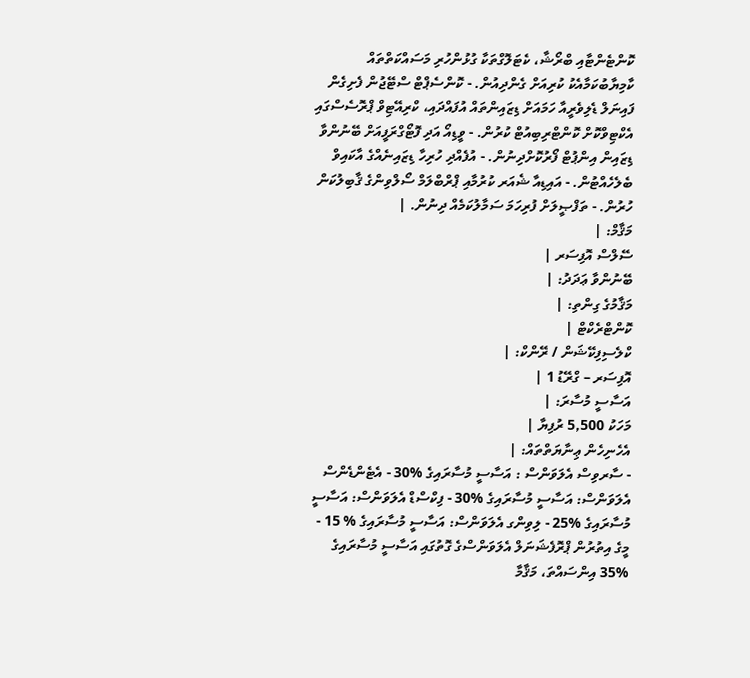ކޮންޓެންޓާއި ބްރޯޝާ، ކެޓަލޮގްތަކާ ގުޅުންހުރި މަސައްކަތްތައް ކާމިޔާބުކަމާއެކު ކުރިއަށް ގެންދިއުން. - ކޮންސެޕްޓް ސްޓޭޖުން ފެށިގެން ފައިނަލް ޑެލިވެރީއާ ހަމައަށް ޑިޒައިންތައް އުފައްދައި، ކްރިއޭޓިވް ޕްރޮސެސްގައި އެކްޓިވްކޮށް ކޮންޓްރިބިއުޓް ކުރުން. - ވީޑިއޯ އަދި ފޮޓޯގްރަފީއަށް ބޭނުންވާ ޑިޒައިން އިންޕުޓް ފޯރުކޮށްދިނުން. - އުފެއްދި ހުރިހާ ޑިޒައިނެއްގެ އާކައިވް ބެލެހެއްޓުން. - އައިޑިއާ ޝެއަރ ކުރުމާއި ޕްރްބްލަމް ސޯލްވިންގެ ޤާބިލުކަން ހުރުން. - ތަފްޞީލަށް ފުރިހަމަ ސަމާލުކަމެއް ދިނުން. |
މަޤާމް: |
ސޭލްސް އޮފިސަރ |
ބޭނުންވާ ޢަދަދު: |
މަޤާމުގެ ގިންތި: |
ކޮންޓްރެކްޓް |
ކްލެސިފިކޭޝަން / ރޭންކް: |
އޮފިސަރ – ގްރޭޑު 1 |
އަސާސީ މުސާރަ: |
މަހަކު 5,500 ރުފިޔާ |
އެހެނިހެން ޢިނާޔަތްތައް: |
- ސާރވިސް އެލަވަންސް : އަސާސީ މުސާރައިގެ %30 - އެޓެންޑެންސް އެލަވަންސް: އަސާސީ މުސާރައިގެ %30 - ފިކްސްޑް އެލަވަންސް: އަސާސީ މުސާރައިގެ %25 - ލިވިންގ އެލަވަންސް: އަސާސީ މުސާރައިގެ % 15 - މީގެ އިތުރުން ޕްރޮފެޝަނަލް އެލަވަންސްގެ ގޮތުގައި އަސާސީ މުސާރައިގެ %35 އިންސައްތަ، މަޤާމާ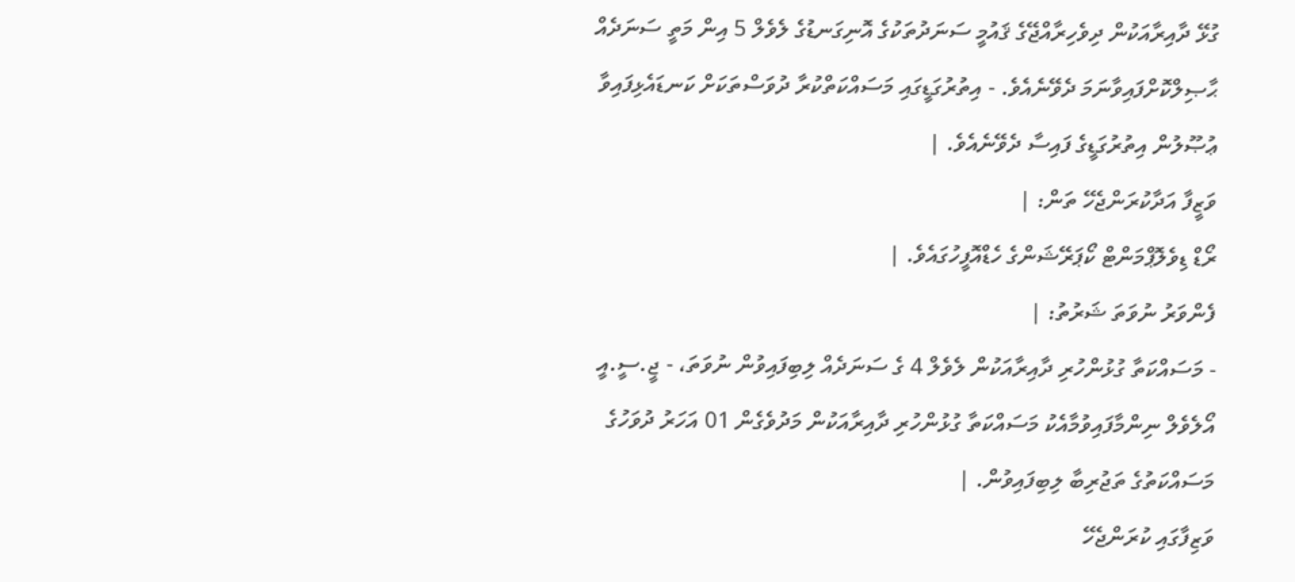ގުޅޭ ދާއިރާއަކުން ދިވެހިރާއްޖޭގެ ޤައުމީ ސަނަދުތަކުގެ އޮނިގަނޑުގެ ލެވެލް 5 އިން މަތީ ސަނަދެއް ޙާޞިލްކޮށްފައިވާނަމަ ދެވޭނެއެވެ. - އިތުރުގަޑީގައި މަސައްކަތްކުރާ ދުވަސްތަކަށް ކަނޑައެޅިފައިވާ ޢުޞޫލުން އިތުރުގަޑީގެ ފައިސާ ދެވޭނެއެވެ. |
ވަޒީފާ އަދާކުރަންޖެހޭ ތަން: |
ރޯޑް ޑިވެލޮޕްމަންޓް ކޯޕަރޭޝަންގެ ހެޑްއޮފީހުގައެވެ. |
ފެންވަރު ނުވަތަ ޝަރުތު: |
- މަސައްކަތާ ގުޅުންހުރި ދާއިރާއަކުން ލެވެލް 4 ގެ ސަނަދެއް ލިބިފައިވުން ނުވަތަ، - ޖީ.ސީ.އީ އޯލެވެލް ނިންމާފައިވުމާއެކު މަސައްކަތާ ގުޅުންހުރި ދާއިރާއަކުން މަދުވެގެން 01 އަހަރު ދުވަހުގެ މަސައްކަތުގެ ތަޖުރިބާ ލިބިފައިވުން. |
ވަޒިފާގައި ކުރަންޖެހޭ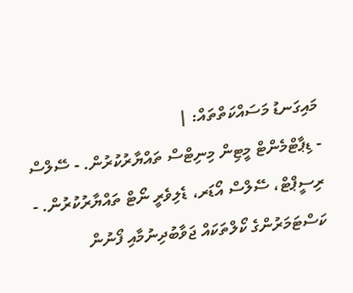މައިގަނޑު މަސައްކަތްތައް: |
- ޑިޕާޓްމެންޓް މީޓިން މިނިޓްސް ތައްޔާރުކުރުން. - ސޭލްސް ރިސީޕްޓް، ސޭލްސް އޯޑަރ، ޑެލިވެރީ ނޯޓް ތައްޔާރުކުރުން. - ކަސްޓަމަރުންގެ ކޯލްތަކައް ޖަވާބުދިނުމާއި ފޯނުން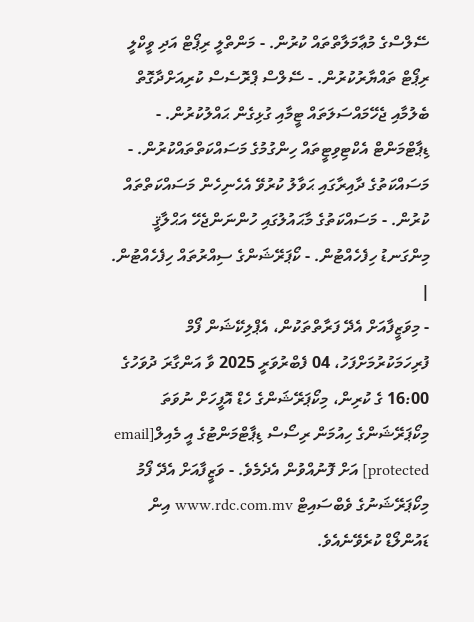ސޭލްސްގެ މުޢާމަލާތްތައް ކުރުން. - މަންތްލީ ރިޕޯޓް އަދި ވީކްލީ ރިޕޯޓް ތައްޔާރުކުރުން. - ސޭލްސް ޕްރޮސެސް ކުރިއަށްދާގޮތް ބެލުމާއި ޖެހޭމައްސަލަތައް ޓީމާއި ގުޅިގެން ޙައްލުކުރުން. - ޑިޕާޓްމަންޓް އެކްޓިވިޓީތައް ހިންގުމުގެ މަސައްކަތްތައްކުރުން. - މަސައްކަތުގެ ދާއިރާގައި ޙަވާލު ކުރުވޭ އެހެނިހެން މަސައްކަތްތައް ކުރުން. - މަސައްކަތުގެ މާޙައުލުގައި ހުންނަންޖެހޭ އަޙްލާޤީ މިންގަނޑު ހިފެހެއްޓުން. - ކޯޕަރޭޝަންގެ ސިއްރުތައް ހިފެހެއްޓުން. |
- މިވަޒީފާއަށް އެދޭ ފަރާތްތަކުން، އެޕްލިކޭޝަން ފޯމް ފުރިހަމަކުރުމަށްފަހު، 04 ފެބްރުވަރީ 2025 ވާ އަންގާރަ ދުވަހުގެ 16:00 ގެ ކުރިން، މިކޯޕަރޭޝަންގެ ހެޑް އޮފީހަށް ނުވަތަ މިކޯޕަރޭޝަންގެ ހިއުމަން ރިސޯސް ޑިޕާޓްމަންޓުގެ އީ މެއިލް[email protected] އަށް ފޮނުއްވުން އެދެމެވެ. - ވަޒީފާއަށް އެދޭ ފޯމު މިކޯޕަރޭޝަނުގެ ވެބްސައިޓް www.rdc.com.mv އިން ޑައުންލޯޑް ކުރެވޭނެއެވެ.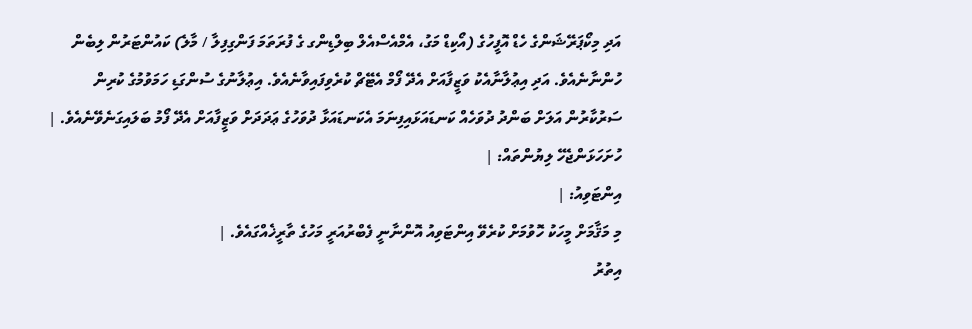އަދި މިކޯޕަރޭޝަންގެ ހެޑް އޮފީހުގެ (އޯކިޑް މަގު، އެމްއެސްއެލް ބިލްޑިންގ ގެ ފުރަތަމަ ފަންގިފިލާ / މާލެ) ކައުންޓަރުން ލިބެން ހުންނާނެއެވެ. އަދި އިޢުލާނާއެކު ވަޒީފާއަށް އެދޭ ފޯމް އެޓޭޗް ކުރެވިފައިވާނެއެވެ. އިޢުލާނުގެ ސުންގަޑި ހަމަވުމުގެ ކުރިން ސަރުކާރުން އަލަށް ބަންދު ދުވަހެއް ކަނޑައަޅައިފިނަމަ އެކަނޑައަޅާ ދުވަހުގެ ޢަދަދަށް ވަޒީފާއަށް އެދޭ ފޯމު ބަލައިގަނެވޭނެއެވެ. |
ހުށަހަޅަންޖެހޭ ލިޔުންތައް: |
އިންޓަވިއު: |
މި މަޤާމަށް މީހަކު ހޮވުމަށް ކުރެވޭ އިންޓަވިއު އޮންނާނީ ފެބްރުއަރީ މަހުގެ ތާރީޚެއްގައެވެ. |
އިތުރު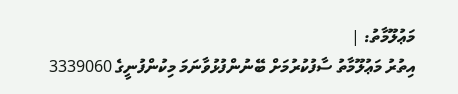މަޢުލޫމާތު: |
އިތުރު މަޢުލޫމާތު ސާފުކުރުމަށް ބޭނުންފުޅުވާނަމަ މިކުންފުނީގެ 3339060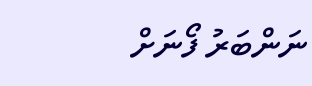ނަންބަރު ފޯނަށް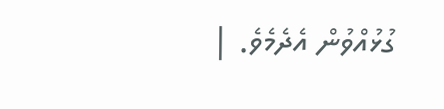ގުޅުއްވުން އެދެމެވެ. |